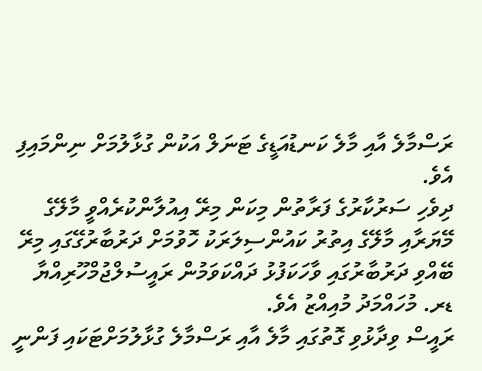ރަސްމާލެ އާއި މާލެ ކަނޑުއަޑީގެ ޓަނަލް އަކުން ގުޅާލުމަށް ނިންމައިފި އެވެ.
ދިވެހި ސަރުކާރުގެ ފަރާތުން މިކަން މިރޭ އިއުލާންކުރެއްވީ މާލޭގެ މޭޔަރާއި މާލޭގެ އިތުރު ކައުންސިލަރަކު ހޮވުމަށް ދަރުބާރުގޭގައި މިރޭ ބޭއްވި ދަރުބާރުގައި ވާހަކަފުޅު ދައްކަވަމުން ރައީސުލްޖުމްހޫރިއްޔާ ޑރ. މުހައްމަދު މުއިއްޒު އެވެ.
ރައީސް ވިދާޅުވި ގޮތުގައި މާލެ އާއި ރަސްމާލެ ގުޅާލުމަށްޓަކައި ފަންނީ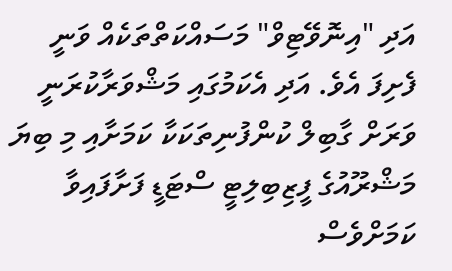އަދި "އިނޮވޭޓިވް" މަސައްކަތްތަކެއް ވަނީ ފެށިފަ އެވެ. އަދި އެކަމުގައި މަޝްވަރާކުރަނީ ވަރަށް ގާބިލް ކުންފުނިތަކަކާ ކަމަށާއި މި ބިޔަ މަޝްރޫއުގެ ފީޒިބިލިޓީ ސްޓަޑީ ފަށާފައިވާ ކަމަށްވެސް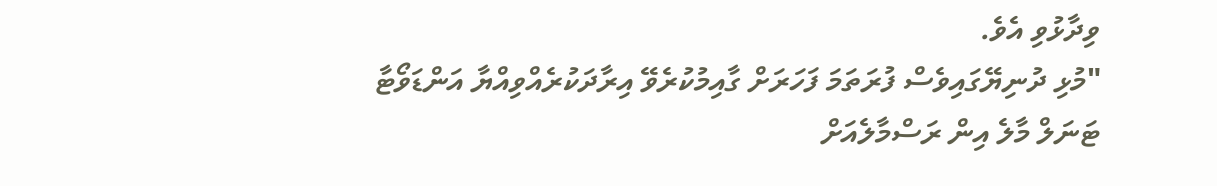ވިދާޅުވި އެވެ.
"މުޅި ދުނިޔޭގައިވެސް ފުރަތަމަ ފަހަރަށް ގާއިމުކުރެވޭ އިރާދަކުރެއްވިއްޔާ އަންޑަވޯޓާ ޓަނަލް މާލެ އިން ރަސްމާލެއަށް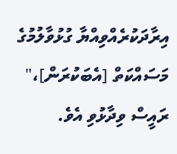އިރާދަކުރެއްވިއްޔާ ގުޅުވާލުމުގެ މަސައްކަތް [އެބަކުރަން]،" ރައީސް ވިދާޅުވި އެވެ.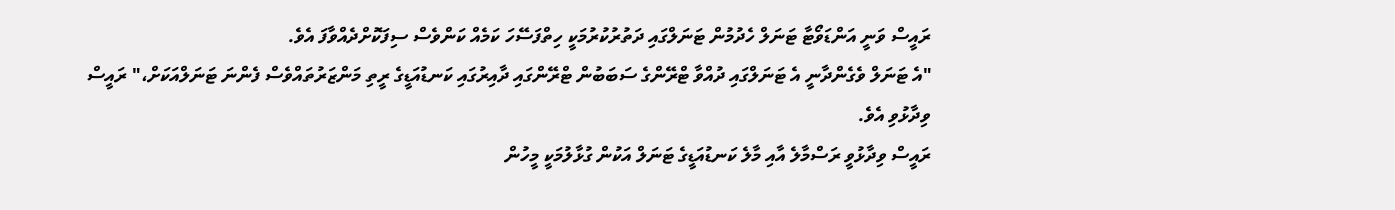ރައީސް ވަނީ އަންޑަވޯޓާ ޓަނަލް ހެދުމުން ޓަނަލްގައި ދަތުރުކުރުމަކީ ހިތްފަސޭހަ ކަމެއް ކަންވެސް ސިފަކޮށްދެއްވާފަ އެވެ.
"އެ ޓަނަލް ވެގެންދާނީ އެ ޓަނަލްގައި ދުއްވާ ޓްރޭންގެ ސަބަބުން ޓްރޭންގައި ދާއިރުގައި ކަނޑުއަޑީގެ ރީތި މަންޒަރުތައްވެސް ފެންނަ ޓަނަލްއަކަށް،" ރައީސް ވިދާޅުވި އެވެ.
ރައީސް ވިދާޅުވީ ރަސްމާލެ އާއި މާލެ ކަނޑުއަޑީގެ ޓަނަލް އަކުން ގުޅާލުމަކީ މީހުން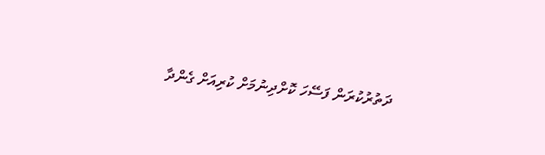ދަތުރުކުރަން ފަސޭހަ ކޮށްދިނުމަށް ކުރިއަށް ގެންދާ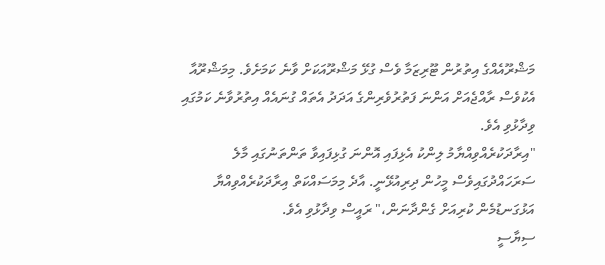މަޝްރޫއެއްގެ އިތުރުން ޓޫރިޒަމާ ވެސް ގުޅޭ މަޝްރޫއަކަށް ވާނެ ކަމަށެވެ. މިމަޝްރޫއާ އެކުވެސް ރާއްޖެއަށް އަންނަ ފަތުރުވެރިންގެ އަދަދު އެތައް ގުނައެއް އިތުރުވާނެ ކަމުގައި ވިދާޅުވި އެވެ.
"އިރާދަކުރެއްވިއްޔާމު ލިންކު އެޅިފައި އޮންނަ ގުޅިފައިވާ ތަންތަނުގައި މާލެ ސަރަހައްދުގައިވެސް މީހުން ދިރިއުޅޭނީ. އާދެ މިމަސައްކަތް އިރާދަކުރެއްވިއްޔާ އަޅުގަނޑުމެން ކުރިއަށް ގެންދާނަން،" ރައީސް ވިދާޅުވި އެވެ.
ސިޔާސީ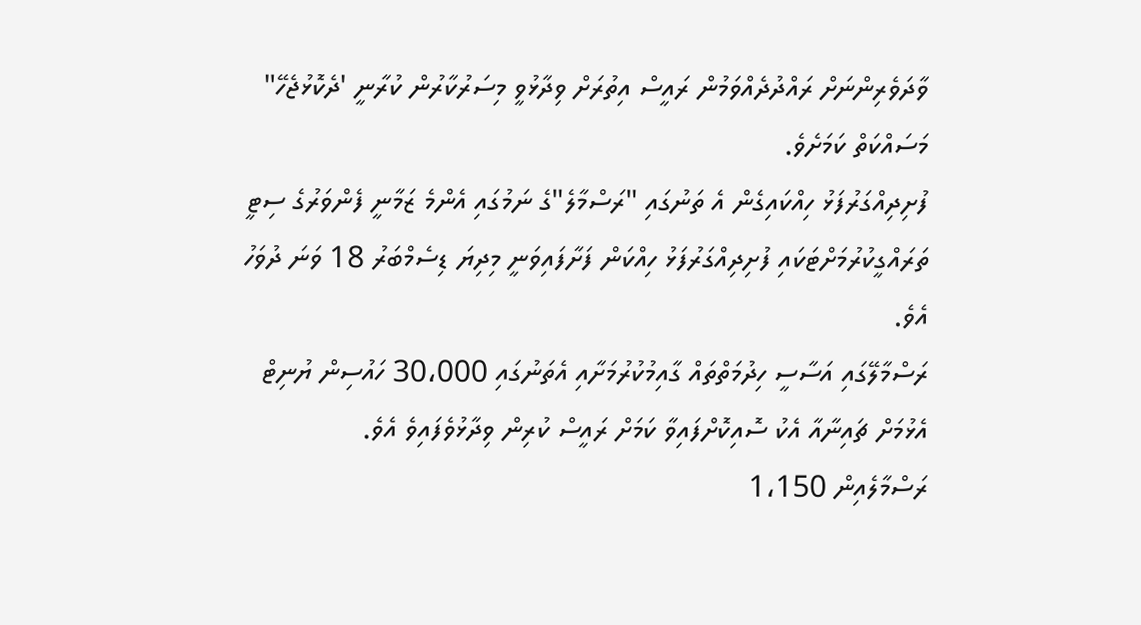ވާދަވެރިންނަށް ރައްދުދެއްވަމުން ރައީސް އިތުރަށް ވިދާޅުވީ މިސަރުކާރުން ކުރާނީ 'ދެކޮޅުޖެހޭ" މަސައްކަތް ކަމަށެވެ.
ފުށިދިއްގަރުފަޅު ހިއްކައިގެން އެ ތަނުގައި "ރަސްމާލެ"ގެ ނަމުގައި އެންމެ ޒަމާނީ ފެންވަރުގެ ސިޓީ ތަރައްގީކުރުމަށްޓަކައި ފުށިދިއްގަރުފަޅު ހިއްކަން ފަށާފައިވަނީ މިދިޔަ ޑިސެމްބަރު 18 ވަނަ ދުވަހު އެވެ.
ރަސްމާލޭގައި އަސާސީ ހިދުމަތްތައް ގާއިމުކުރުމަށާއި އެތަނުގައި 30،000 ހައުސިން ޔުނިޓް އެޅުމަށް ޗައިނާއާ އެކު ސޮއިކޮށްފައިވާ ކަމަށް ރައީސް ކުރިން ވިދާޅުވެފައިވެ އެވެ.
ރަސްމާލެއިން 1،150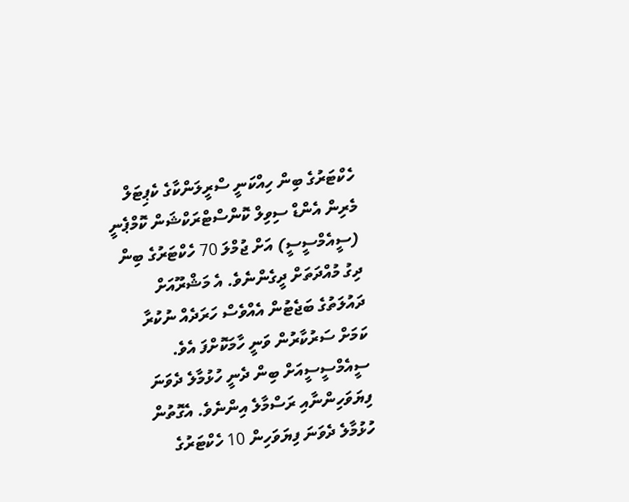ހެކްޓަރުގެ ބިން ހިއްކަނީ ސްރީލަންކާގެ ކެޕިޓަލް މެރިން އެންޑް ސިވިލް ކޮންސްޓްރަކްޝަން ކޮމްޕެނީ (ސީއެމްސީސީ) އަށް ޖުމްލަ 70 ހެކްޓަރުގެ ބިން ދިގު މުއްދަތަށް ދީގެންނެވެ. އެ މަޝްރޫއަށް ދައުލަތުގެ ބަޖެޓުން އެއްވެސް ހަރަދެއް ނުކުރާ ކަމަށް ސަރުކާރުން ވަނީ ހާމަކޮށްފަ އެވެ.
ސީއެމްސީސީއަށް ބިން ދެނީ ހުޅުމާލެ ދެވަނަ ފިޔަވަހިންނާއި ރަސްމާލެ އިންނެވެ. އެގޮތުން ހުޅުމާލެ ދެވަނަ ފިޔަވަހިން 10 ހެކްޓަރުގެ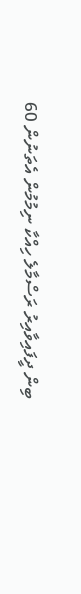ބިން ދީފައިވާއިރު ރަސްމާލެ ހިއްކާ ނިމުމުން އެތަނުން 60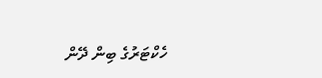ހެކްޓަރުގެ ބިން ދޭން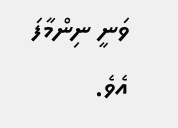ވަނީ ނިންމާފަ އެވެ.